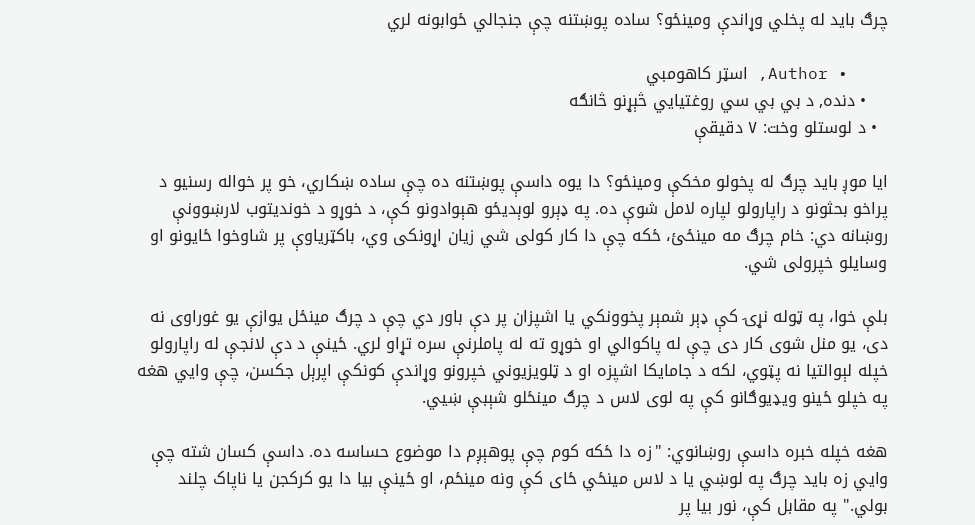چرګ باید له پخلي وړاندې ومینځو؟ ساده پوښتنه چې جنجالي ځوابونه لري

    • Author, اسټر كاهومبي
    • دنده, د بي بي سي روغتیايي څېړنو څانګه
  • د لوستلو وخت: ۷ دقیقې

ایا موږ باید چرګ له پخولو مخکې ومینځو؟ دا یوه داسې پوښتنه ده چې ساده ښکاري، خو پر خواله رسنیو د پراخو بحثونو د راپارولو لپاره لامل شوې ده. په ډېرو لوېدیځو هېوادونو کې، د خوړو د خوندیتوب لارښوونې روښانه دي: خام چرګ مه مینځئ، ځکه چې دا کار کولی شي زیان اړونکی وي، باکټریاوې پر شاوخوا ځایونو او وسایلو خپرولی شي.

بلې خوا، په ټوله نړۍ کې ډېر شمېر پخوونکي یا اشپزان پر دې باور دي چې د چرګ مینځل یوازې یو غوراوی نه دی، یو منل شوی کار دی چې له پاکوالي او خوړو ته له پاملرنې سره تړاو لري. ځینې د دې لانجې له راپارولو خپله لېوالتیا نه پټوي، لکه د جامایکا اشپزه او د ټلویزیوني خپرونو وړاندې کونکې اپرېل جکسن، چې وايي هغه په خپلو ځینو ویډیوګانو کې په لوی لاس د چرګ مینځلو شېبې ښیي.

هغه خپله خبره داسې روښانوي: "زه دا ځکه کوم چې پوهېږم دا موضوع حساسه ده. داسې کسان شته چې وايي زه باید چرګ په لوښي یا د لاس مینځي ځای کې ونه مینځم، او ځينې بیا دا یو کرکجن یا ناپاک چلند بولي." په مقابل کې، نور بیا پر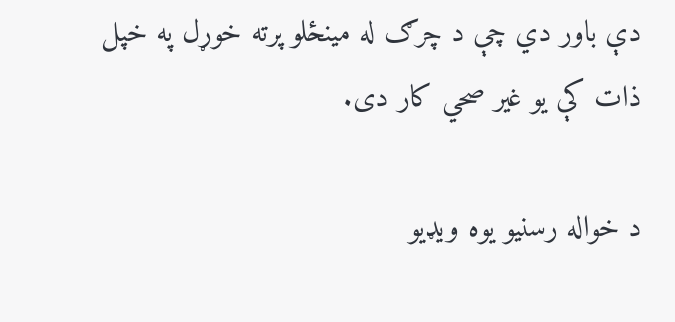دې باور دي چې د چرګ له مینځلو پرته خوړل په خپل ذات کې یو غیر صحي کار دی.

د خواله رسنیو یوه ویډیو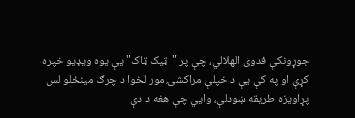جوړونکې فدوی الهلالي، چې پر "ټیک ټاک" یې یوه ویډیو خپره کړې او په کې یې د خپلې مراکشۍ مور لخوا د چرګ مینځلو لس پړاویزه طریقه ښودلې، وايي چې هغه د دې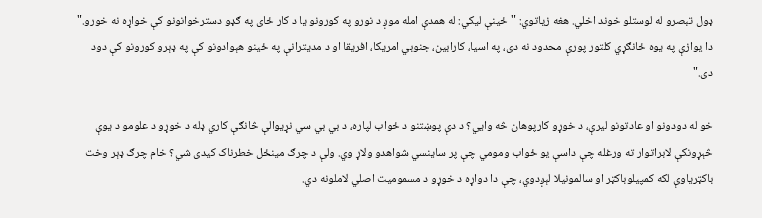ډول تبصرو له لوستلو خوند اخلي. هغه زیاتوي: "ځینې لیکي: له همدې امله موږ د نورو په کورونو یا د کار ځای په ګډو دسترخوانونو کې خواړه نه خورو." دا یوازې په یوه ځانګړي کلتور پورې محدود نه دی، په اسیا، کارابین، جنوبي امریکا، افریقا او د مدیترانې په ځینو هېوادونو کې په ډېرو کورونو کې دود دی."

خو له دودونو او عادتونو لیرې، د خوړو کارپوهان څه وايي؟ د دې پوښتنو د ځواب لپاره، د بي بي سي نړیوالې څانګې کاري ډله د خوړو د علومو د یوې څېړونکې لابراتوار ته ورغله چې داسې یو ځواب ومومي چې پر ساینسي شواهدو ولاړ وي. ولې د چرګ مینځل خطرناک کیدی شي؟ خام چرګ ډېر وخت باکټریاوې لکه کمپیلوباکټر او سالمونیلا لېږدوي، چې دا دواړه د خوړو د مسمومیت اصلي لاملونه دي.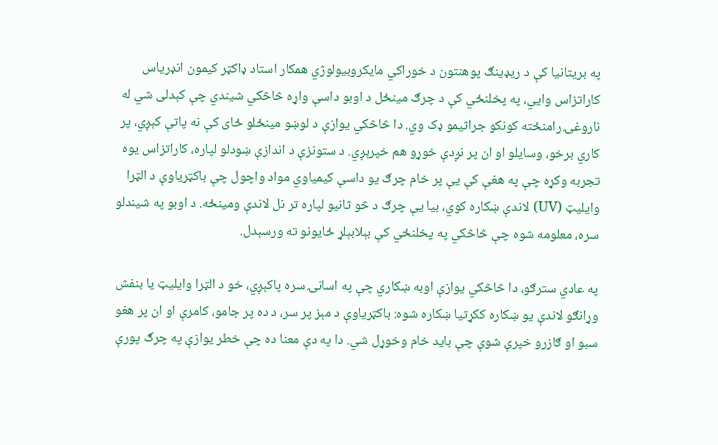په بریتانیا کې د ریډینګ پوهنتون د خوراکي مایکروبیولوژي همکار استاد ډاکټر کیمون انډریاس کاراتزاس وايي، په پخلنځي کې د چرګ مینځل د اوبو داسې واړه څاڅکي شیندي چې کېدلی شي له ناروغۍ رامنځته کونکو جراثیمو ډک وي. دا څاڅکي یوازې د لوښو مینځلو ځای کې نه پاتې کېږي، پر کاري برخو، وسایلو او ان پر نږدې خوړو هم خپرېږي. د ستونزې د اندازې ښودلو لپاره، کاراتزاس یوه تجربه وکړه چې په هغې کې یې پر خام چرګ یو داسې کیمیاوي مواد واچول چې باکټریاوې د الټرا وایلیټ (UV) لاندې ښکاره کوي، بیا یې چرګ د څو ثانیو لپاره تر نل لاندې ومینځه. د اوبو په شیندلو سره، معلومه شوه چې څاڅکي په پخلنځي کې بېلابېلړ ځایونو ته ورسېدل.

په عادي سترګو، دا څاڅکي یوازې اوبه ښکاري چې په اسانۍ سره پاکېږي، خو د الټرا وایلیټ یا بنفش وړانګو لاندې یو ښکاره ککړتیا ښکاره شوه: باکټریاوې د مېز پر سر، د ده پر جامو، کامرې او ان پر هغو سبو او ګازرو خپرې شوې چې باید خام وخوړل شي. دا په دې معنا ده چې خطر یوازې په چرګ پورې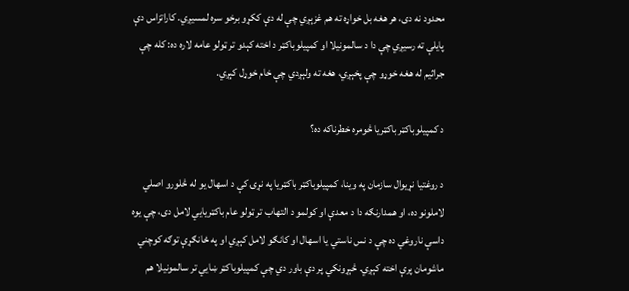محدود نه دی، هر هغه بل خواړه ته هم غزېږي چې له دې ککړو برخو سره لمسیږي. کاراتزاس دې پایلې ته رسیږي چې دا د سالمونیلا او کمپیلوباکټر د اخته کېدو تر ټولو عامه لاره ده: کله چې جراثیم له هغه خوړو چې پخېږي، هغه ته ولېږدي چې خام خوړل کېږي.

د کمپیلوباکټر باکټریا څومره خطرناکه ده؟

د روغتیا نړیوال سازمان په وینا، کمپیلوباکټر باکټریا په نړۍ کې د اسهال یو له څلورو اصلي لاملونو ده، او همدارنګه دا د معدې او کولمو د التهاب تر ټولو عام باکټریایي لامل دی، چې یوه داسې ناروغي ده چې د نس ناستي یا اسهال او کانګو لامل کېږي او په ځانګړې توګه کوچني ماشومان پرې اخته کېږي. څېړونکي پر دې باور دي چې کمپیلوباکټر ښايي تر سالمونیلا هم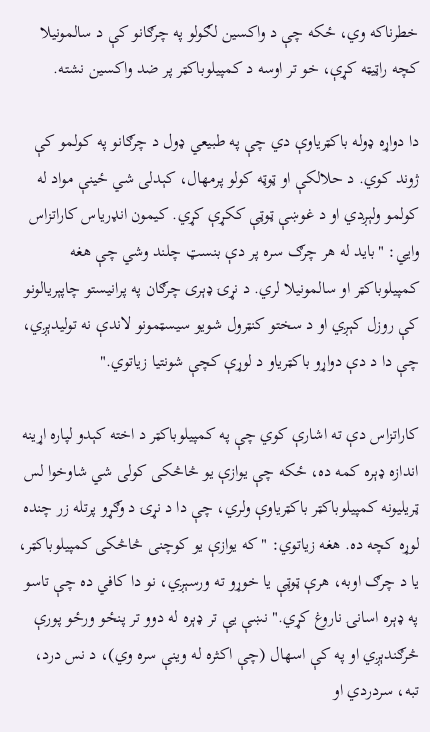خطرناکه وي، ځکه چې د واکسین لګولو په چرګانو کې د سالمونیلا کچه راټیټه کړې، خو تر اوسه د کمپیلوباکټر پر ضد واکسین نشته.

دا دواړه ډوله باکټریاوې دي چې په طبیعي ډول د چرګانو په کولمو کې ژوند کوي. د حلالکې او ټوټه کولو پرمهال، کېدلی شي ځینې مواد له کولمو ولېږدي او د غوښې ټوټې ککړې کړي. کیمون انډریاس کاراتزاس وايي: "باید له هر چرګ سره پر دې بنسټ چلند وشي چې هغه کمپیلوباکټر او سالمونیلا لري. د نړۍ ډېری چرګان په پرانیستو چاپېریالونو کې روزل کېږي او د سختو کنټرول شویو سیسټمونو لاندې نه تولیدېږي، چې دا د دې دواړو باکټریاو د لوړې کچې شونتیا زیاتوي."

کاراتزاس دې ته اشارې کوي چې په کمپیلوباکټر د اخته کېدو لپاره اړینه اندازه ډېره کمه ده، ځکه چې یوازې یو څاڅکی کولی شي شاوخوا لس ټریلیونه کمپیلوباکټر باکټریاوې ولري، چې دا د نړۍ د وګړو پرتله زر چنده لوړه کچه ده. هغه زیاتوي: "که یوازې یو کوچنی څاڅکی کمپیلوباکټر، یا د چرګ اوبه، هرې ټوټې یا خوړو ته ورسېږي، نو دا کافي ده چې تاسو په ډېره اسانۍ ناروغ کړي." نښې یې تر ډېره له دوو تر پنځو ورځو پورې څرګندېږي او په کې اسهال (چې اکثره له وینې سره وي)، د نس درد، تبه، سردردي او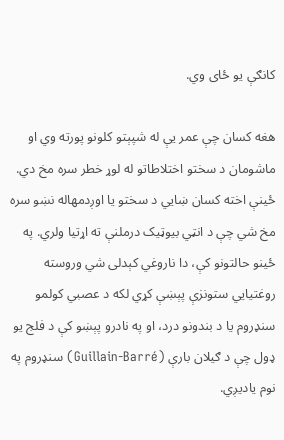کانګې یو ځای وي.

هغه کسان چې عمر یې له شپېتو کلونو پورته وي او ماشومان د سختو اختلاطاتو له لوړ خطر سره مخ دي. ځینې اخته کسان ښايي د سختو یا اوږدمهاله نښو سره مخ شي چې د انټي بیوټیک درملنې ته اړتیا ولري. په ځینو حالتونو کې، دا ناروغي کېدلی شي وروسته روغتیايي ستونزې پېښې کړي لکه د عصبي کولمو سنډروم یا د بندونو درد، او په نادرو پېښو کې د فلج یو ډول چې د ګیلان بارې (Guillain-Barré) سنډروم په نوم یادیږي.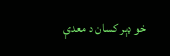خو ډېر کسان د معدې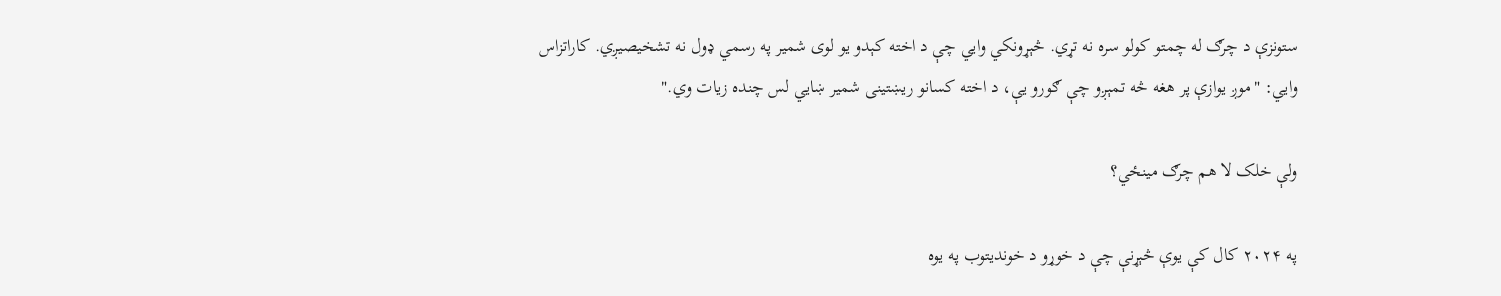ستونزې د چرګ له چمتو کولو سره نه تړي. څېړونکي وايي چې د اخته کېدو یو لوی شمیر په رسمي ډول نه تشخیصیږي. کاراتزاس وايي: "موږ یوازې پر هغه څه تمېږو چې ګورو یې، د اخته کسانو ریښتینی شمیر ښايي لس چنده زیات وي."

ولې خلک لا هم چرګ مینځي؟

په ۲۰۲۴ کال کې یوې څېړنې چې د خوړو د خوندیتوب په یوه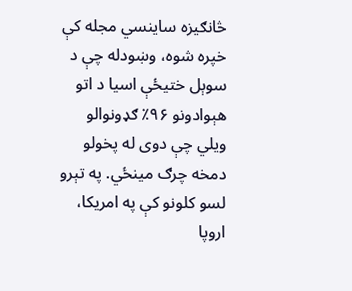څانګیزه ساینسي مجله کې خپره شوه، وښودله چې د سوېل ختیځې اسیا د اتو هېوادونو ۹۶٪ ګډونوالو ویلي چې دوی له پخولو دمخه چرګ مینځي. په تېرو لسو کلونو کې په امریکا، اروپا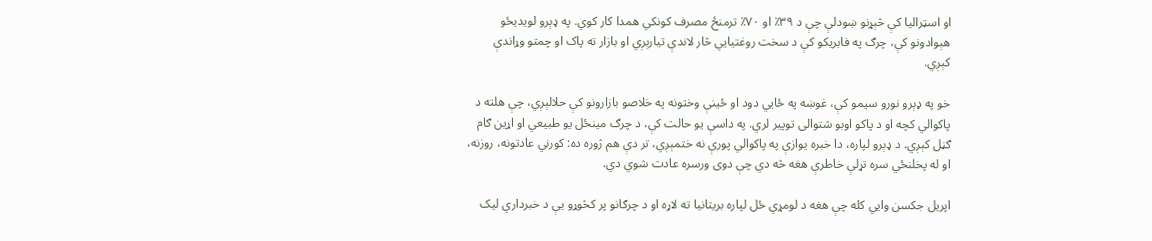او اسټرالیا کې څېړنو ښودلې چې د ۳۹٪ او ۷۰٪ ترمنځ مصرف کونکي همدا کار کوي. په ډېرو لویدیځو هېوادونو کې، چرګ په فابریکو کې د سخت روغتیايي څار لاندې تیارېږي او بازار ته پاک او چمتو وړاندې کېږي.

خو په ډېرو نورو سیمو کې، غوښه په ځايي دود او ځینې وختونه په خلاصو بازارونو کې حلالېږي، چې هلته د پاکوالي کچه او د پاکو اوبو شتوالی توپیر لري. په داسې یو حالت کې، د چرګ مینځل یو طبیعي او اړین ګام ګڼل کېږي. د ډېرو لپاره، دا خبره یوازې په پاکوالي پورې نه ختمېږي، تر دې هم ژوره ده: کورني عادتونه، روزنه، او له پخلنځي سره تړلې خاطرې هغه څه دي چې دوی ورسره عادت شوي دي.

اپریل جکسن وايي کله چې هغه د لومړي ځل لپاره بریتانیا ته لاړه او د چرګانو پر کڅوړو یې د خبرداري لیک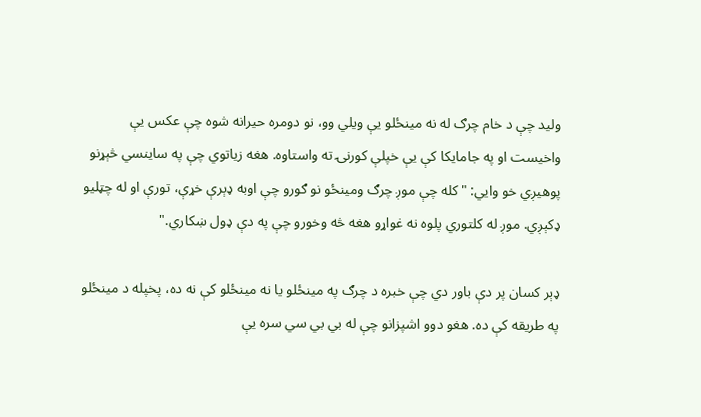ولید چې د خام چرګ له نه مینځلو یې ویلي وو، نو دومره حیرانه شوه چې عکس یې واخیست او په جامایکا کې یې خپلې کورنۍ ته واستاوه. هغه زیاتوي چې په ساینسي څېړنو پوهیږي خو وايي: "کله چې موږ چرګ ومینځو نو ګورو چې اوبه ډېرې خړې، تورې او له چټلیو ډکېږي. موږ له کلتوري پلوه نه غواړو هغه څه وخورو چې په دې ډول ښکاري."

ډېر کسان پر دې باور دي چې خبره د چرګ په مینځلو یا نه مینځلو کې نه ده، پخپله د مینځلو په طریقه کې ده. هغو دوو اشپزانو چې له بي بي سي سره یې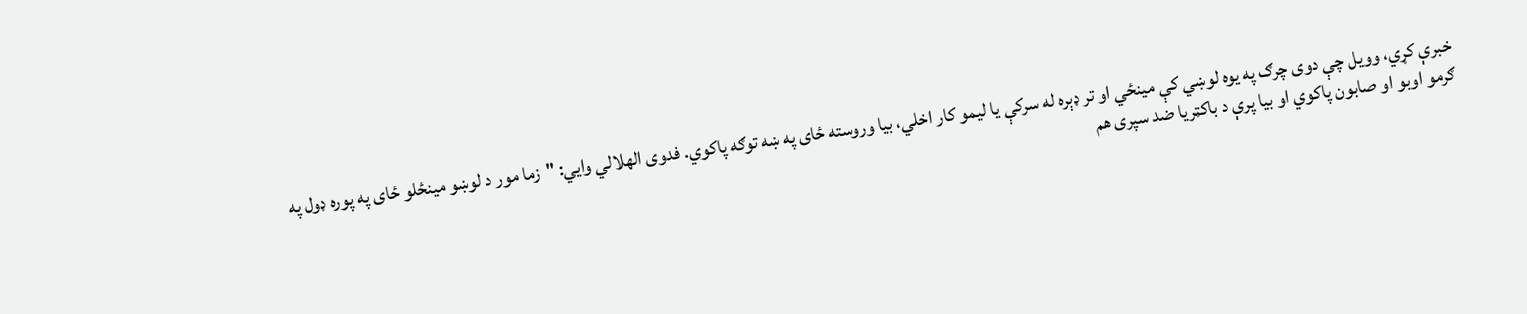خبرې کړي، وویل چې دوی چرګ په یوه لوښي کې مینځي او تر ډېره له سرکې یا لیمو کار اخلي، بیا وروسته ځای په ښه توګه پاکوي. فدوی الهلالي وايي: "زما مور د لوښو مینځلو ځای په پوره ډول په ګرمو اوبو او صابون پاکوي او بیا پرې د باکټریا ضد سپری هم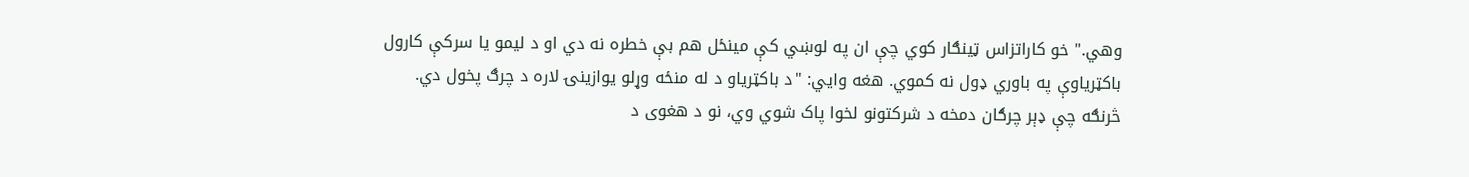وهي." خو کاراتزاس ټینګار کوي چې ان په لوښي کې مینځل هم بې خطره نه دي او د لیمو یا سرکې کارول باکټریاوې په باوري ډول نه کموي. هغه وايي: "د باکټریاو د له منځه وړلو یوازینۍ لاره د چرګ پخول دي. څرنګه چې ډېر چرګان دمخه د شرکتونو لخوا پاک شوي وي، نو د هغوی د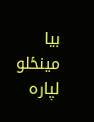بیا مینځلو لپاره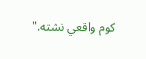کوم واقعي نشته."